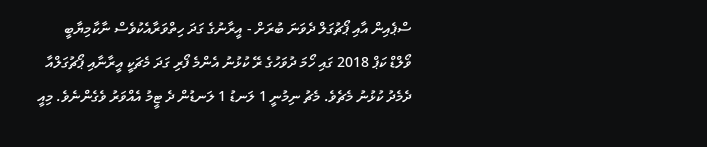ސްޕެއިން އާއި ޕޯޗުގަލް ދެވަނަ ބުރަށް - އީރާނުގެ ގަދަ ހިތްވަރާއެކުވެސް ނާކާމިޔާބީ
ވޯލްޑް ކަޕް 2018 ގައި ހޯމަ ދުވަހުގެ ރޭ ކުޅުނު އެންމެ ފޯރި ގަދަ މެޗަކީ އީރާނާއި ޕޯޗުގަލްއާ ދެމެދު ކުޅުނު މެޗެވެ. މެޗު ނިމުނީ 1 ލަނޑު 1 ލަނޑުން ދެ ޓީމު އެއްވަރު ވެގެންނެވެ. މިއީ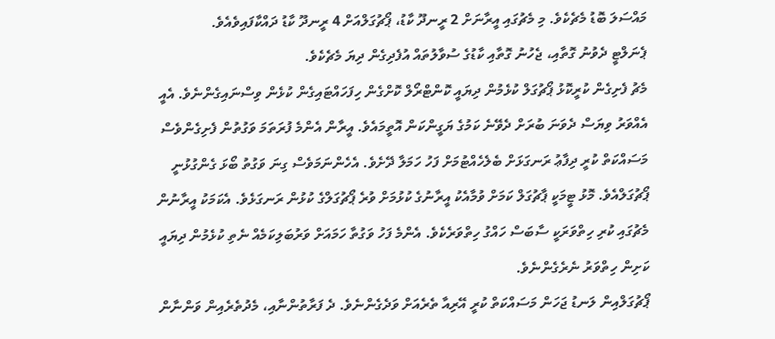މައްސަލަ ބޮޑު މެޗެކެވެ. މި މެޗުގައި އީރާނަށް 2 ރީނދޫ ކާޑު، ޕޯޗުގަލްއަށް 4 ރީނދޫ ކާޑު ދައްކާފައިވެއެވެ.
ޕެނަލްޓީ ދެވުނު ގޮތާއި، ޖެހުނު ގޮތާއި ކާޑުގެ ސުވާލުތައް އުފެދިގެން ދިޔަ މެޗެކެވެ.
މެޗު ފެށިގެން ކުރީކޮޅު ޕޯޗުގަލް ކުޅެމުން ދިޔައީ ކޮންޓްރޯލް ކޮށްގެން ހިފަހައްޓައިގެން ކުޅެން ވިސްނައިގެންނެވެ. އެއީ އެއްވަރު ވިޔަސް ދެވަނަ ބުރަށް ދެވޭނެ ކަމުގެ ޔަގީންކަން އޮތީމައެވެ. އީރާން އެންމެ ފުރަތަމަ ވަގުތުން ފެށިގެންވެސް މަސައްކަތް ކުރީ ދިފާޢު ރަނގަޅަށް ބެލެހެއްޓުމަށް ފަހު ހަމަލާ ދޭށެވެ. އެހެންނަމަވެސް ގިނަ ވަގުތު ބޯޅަ ގެންގުޅުނީ ޕޯޗުގަލްއެވެ. މޮޅު ޓީމަކީ ޕާޗުގަލް ކަމަށް ވުމާއެކު އީރާނުގެ ކުޅުމަށް ވުރެ ޕޯޗުގަލްގެ ކުޅުން ރަނގަޅެވެ. އެކަމަކު އީރާނުން މެޗުގައި ކުރި ހިތްވަރަކީ ސާބަސް ހައްގު ހިތްވަރެކެވެ. އެންމެ ފަހު ވަގުތާ ހަމައަށް ވަރުބަލިކަމެއް ނެތި ކުޅެމުން ދިޔައީ ކަށިން ހިތްވަރު ނެރެގެންނެވެ.
ޕޯޗުގަލްއިން ލަނޑު ޖަހަން މަސައްކަތް ކުރީ އޭރިއާ ތެރެއަށް ވަދެގެންނެވެ. ދެ ފަރާތުންނާއި، މެދުތެރެއިން ވަންނާން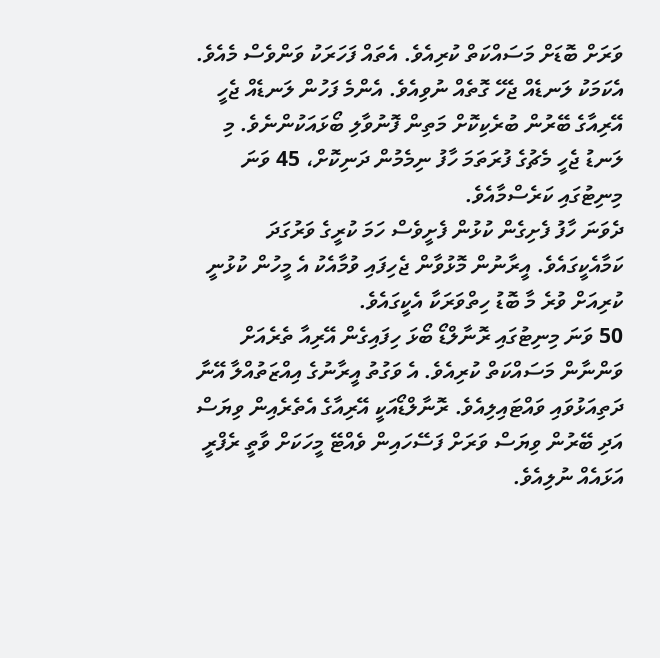ވަރަށް ބޮޑަށް މަސައްކަތް ކުރިއެވެ. އެތައް ފަހަރަކު ވަންވެސް މެއެވެ. އެކަމަކު ލަނޑެއް ޖެހޭ ގޮތެއް ނުވިއެވެ. އެންމެ ފަހުން ލަނޑެއް ޖެހީ އޭރިއާގެ ބޭރުން ބުރެކިކޮށް މަތިން ފޮނުވާލި ބޯޅައަކުންނެވެ. މި ލަނޑު ޖެހީ މެޗުގެ ފުރަތަމަ ހާފު ނިމެމުން ދަނިކޮށް، 45 ވަނަ މިނިޓުގައި ކަރެސްމާއެވެ.
ދެވަނަ ހާފު ފެށިގެން ކުޅުން ފެށީވެސް ހަމަ ކުރީގެ ވަރުގަދަ ކަމާއެކީގައެވެ. އީރާނުން މޮޅުވާން ޖެހިފައި ވުމާއެކު އެ މީހުން ކުޅުނީ ކުރިއަށް ވުރެ މާ ބޮޑު ހިތްވަރަކާ އެކީގައެވެ.
50 ވަނަ މިނިޓުގައި ރޮނާލްޑޯ ބޯޅަ ހިފައިގެން އޭރިއާ ތެރެއަށް ވަންނާން މަސައްކަތް ކުރިއެވެ. އެ ވަގުތު އީރާނުގެ އިއްޒަތުއްލާ އޭނާ ދަތިއަޅުވައި ވައްޓައިލިއެވެ. ރޮނާލްޑޯއަކީ އޭރިއާގެ އެތެރެއިން ވިޔަސް އަދި ބޭރުން ވިޔަސް ވަރަށް ފަސޭހައިން ވެއްޓޭ މީހަކަށް ވާތީ ރެފްރީ އަޅައެއް ނުލިއެވެ.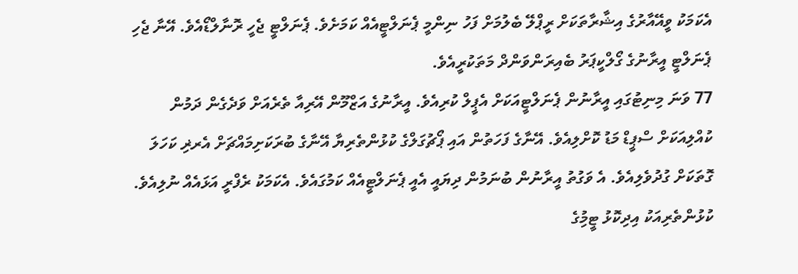އެކަމަކު ވީއޭއާރުގެ އިޝާރާތަކަށް ރީޕްލޭ ބެލުމަށް ފަހު ނިންމީ ޕެނަލްޓީއެއް ކަމަށެވެ. ޕެނަލްޓީ ޖެހީ ރޮނާލްޑޯއެވެ. އޭނާ ޖެހި ޕެނަލްޓީ އީރާނުގެ ގޯލްކީޕަރު ބެއިރަންވަންދް މަތަކުރީއެވެ.
77 ވަނަ މިނިޓުގައި އީރާނުން ޕެނަލްޓީއަކަށް އެޕީލް ކުރިއެވެ. އީރާނުގެ އަޒްމޫން އޭރިއާ ތެރެއަށް ވަދެގެން ދަމުން ކުއްލިއަކަށް ސްޕީޑް މަޑު ކޮށްލިއެވެ. އޭނާގެ ފަހަތުން އައި ޕޯޗުގަލްގެ ކުޅުންތެރިޔާ އޭނާގެ ބުރަކަށިމައްޗަށް އެރޜި ކަހަލަ ގޮތަކަށް ގުދުވެލިއެވެ. އެ ވަގުތު އީރާނުން ބުނަމުން ދިޔައީ އެއީ ޕެނަލްޓީއެއް ކަމުގައެވެ. އެކަމަކު ރެފްރީ އަޅައެއް ނުލިއެވެ. ކުޅުންތެރިއަކު އިދިކޮޅު ޓީމުިގެ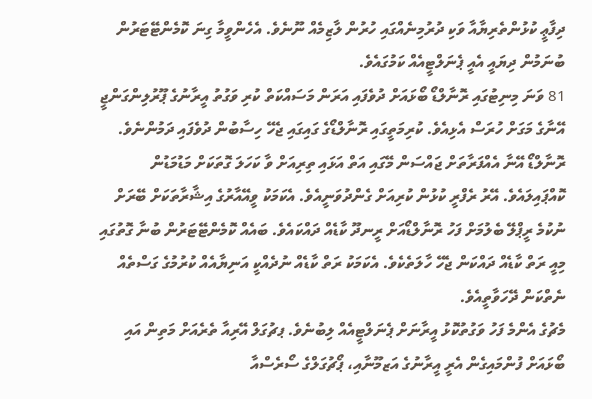ދިފާޢީ ކުޅުންތެރިޔާއާ ވަކި ދުރުމިނެއްގައި ހުރުން ލާޒިމެއް ނޫނެވެ. އެހެންވީމާ ގިނަ ކޮމެންޓޭޓަރުން ބުނަމުން ދިޔައީ އެއީ ޕެނަލްޓީއެއް ކަމުގައެވެ.
81 ވަނަ މިނިޓުގައި ރޮނާލްޑޯ ބޯޅައަށް ދުވެފައި އަރަން މަސައްކަތް ކުރި ވަގުތު އީރާނުގެ ޕޫރުލިންގަންޖީ އޭނާގެ މަގަށް ހުރަސް އެޅިއެވެ. ކުރިމަތީގައި ރޮނާލްޑޯގެ ގައިގައި ޖެހޭ ހިސާބުން ދުވެފައި ދަމުންނެވެ. ރޮނާލްޑޯ އޭނާ އެއްފަރާތަށް ޖައްސަން މޭގައި އަތް އަޅައި ތިރިއަށް ވާ ކަހަލަ ގޮތަކަށް މަޑުމަޑުން ކޮއްޕައިލައެވެ. އޭރު ރެފްރީ ކުޅުން ކުރިއަށް ގެންދުވަނީއެވެ. އެކަމަކު ވީއޭއާރުގެ އިޝާރާތަކަށް ބޭރަށް ނުކުމެ ރީޕްލޭ ބެލުމަށް ފަހު ރޮނާލްޑޯއަށް ރީނދޫ ކާޑެއް ދައްކައެވެ. ބައެއް ކޮމެންޓޭޓަރުން ބުނާ ގޮތުގައި މިއީ ރަތް ކާޑެއް ދައްކަން ޖެހޭ ހާލަތެކެވެ. އެކަމަކު ރަތް ކާޑެއް ނުދެއްކީ އަނިޔާއެއް ކުރުމުގެ ގަސްތެއް ނެތްކަން ދޭހަވާތީއެވެ.
މެޗުގެ އެންމެ ފަހު ވަގުތުކޮޅު އީރާނަށް ޕެނަލްޓީއެއް ލިބުނެވެ. ޕޗުގަލް އޭރިއާ ތެރެއަށް މަތިން އައި ބޯޅައަށް ފުންމައިގެން އެރީ އީރާނުގެ އަޒމޫނާއި، ޕޯޗުގަލްގެ ސޯރެސްއާ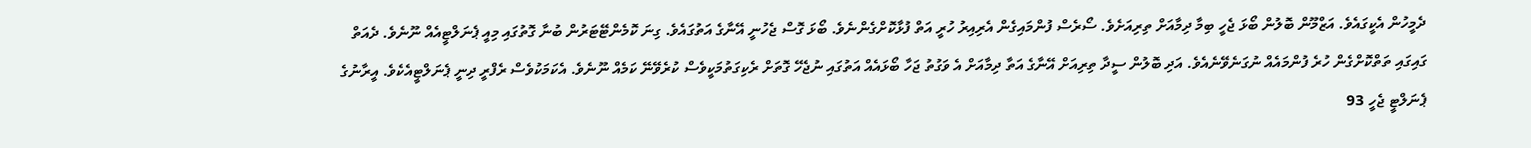ދެމީހުން އެކީގައެވެ. އަޒްމޫން ބޮލުން ބޯޅަ ޖެހީ ބިމާ ދިމާއަށް ތިރިއަށެވެ. ސޯރެސް ފުންމައިގެން އެރިއިރު ހުރީ އަތް ފުޅާކޮށްގެންނެވެ. ބޯޅަ ގޮސް ޖެހުނީ އޭނާގެ އަތުގައެވެ. ގިނަ ކޮމެންޓޭޓަރުން ބުނާ ގޮތުގައި މިއީ ޕެނަލްޓީއެއް ނޫނެވެ. ދެއަތް ގައިގައި ތަތްކޮށްގެން ހުރެ ފުންމައެއް ނުގަނެވޭނެއެވެ. އަދި ބޮލުން ސީދާ ތިރިއަށް އޭނާގެ އަތާ ދިމާއަށް އެ ވަގުތު ޖަހާ ބޯޅައެއް އަތުގައި ނުޖެހޭ ގޮތަށް ރެކިގަތުމަކީވެސް ކުރެވޭނޭ ކަމެއް ނޫނެވެ. އެކަމަކުވެސް ރެފްރީ ދިނީ ޕެނަލްޓީއެކެވެ. އީރާނުގެ ޕެނަލްޓީ ޖެހީ 93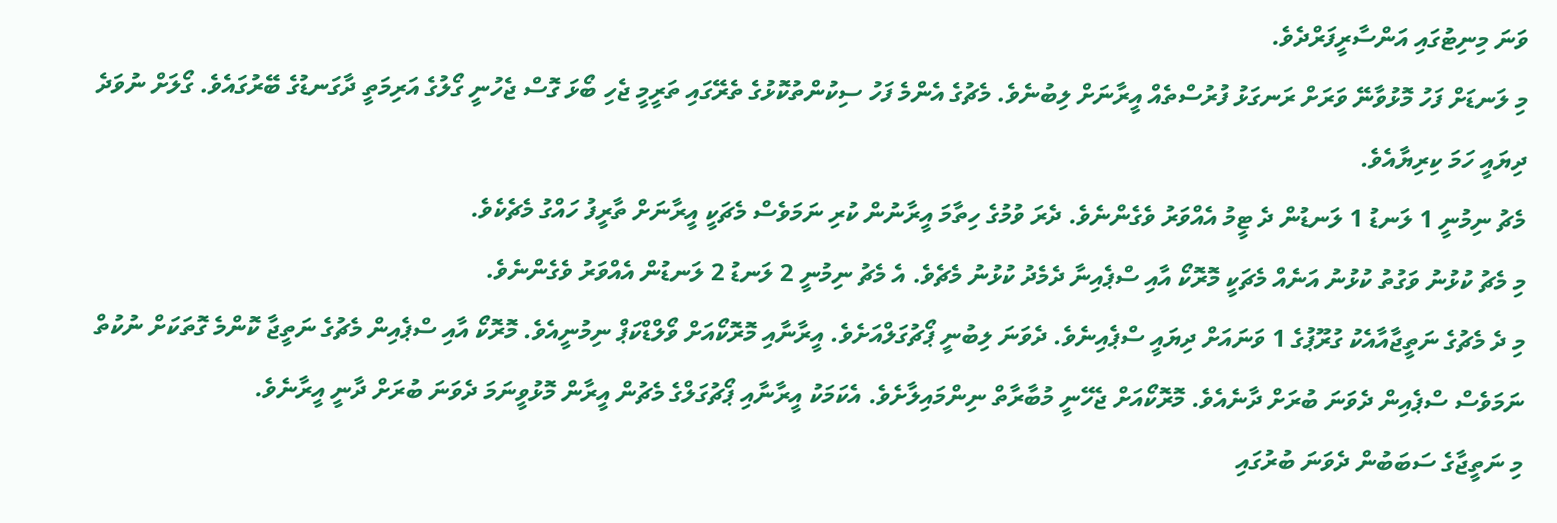ވަނަ މިނިޓުގައި އަންސާރީފަރްދެވެ.
މި ލަނޑަށް ފަހު މޮޅުވާނޭ ވަރަށް ރަނގަޅު ފުރުސްތެއް އީރާނަށް ލިބުނެވެ. މެޗުގެ އެންމެ ފަހު ސިކުންތުކޮޅުގެ ތެރޭގައި ތަރީމީ ޖެހި ބޯޅަ ގޮސް ޖެހުނީ ގޯލުގެ އަރިމަތީ ދާގަނޑުގެ ބޭރުގައެވެ. ގޯލަށް ނުވަދެ ދިޔައީ ހަމަ ކިރިޔާއެވެ.
މެޗު ނިމުނީ 1 ލަނޑު 1 ލަނޑުން ދެ ޓީމު އެއްވަރު ވެގެންނެވެ. ދެރަ ވުމުގެ ހިތާމަ އީރާނުން ކުރި ނަމަވެސް މެޗަކީ އީރާނަށް ތާރީފު ހައްގު މެޗެކެވެ.
މި މެޗު ކުޅުނު ވަގުތު ކުޅުނު އަނެއް މެޗަކީ މޮރޮކޯ އާއި ސްޕެއިނާ ދެމެދު ކުޅުނު މެޗެވެ. އެ މެޗު ނިމުނީ 2 ލަނޑު 2 ލަނޑުން އެއްވަރު ވެގެންނެވެ.
މި ދެ މެޗުގެ ނަތީޖާއާއެކު ގުރޫޕުގެ 1 ވަނައަށް ދިޔައީ ސްޕެއިނެވެ. ދެވަނަ ލިބުނީ ޕޯޗުގަލްއަށެވެ. އީރާނާއި މޮރޮކޯއަށް ވޯލްޑްކަޕް ނިމުނީއެވެ. މޮރޮކޯ އާއި ސްޕެއިން މެޗުގެ ނަތީޖާ ކޮންމެ ގޮތަކަށް ނުކުތް ނަމަވެސް ސްޕެއިން ދެވަނަ ބުރަށް ދާނެއެވެ. މޮރޮކޯއަށް ޖެހޭނީ މުބާރާތް ނިންމައިލާށެވެ. އެކަމަކު އީރާނާއި ޕޯޗުގަލްގެ މެޗުން އީރާން މޮޅުވީނަމަ ދެވަނަ ބުރަށް ދާނީ އީރާނެވެ.
މި ނަތީޖާގެ ސަބަބުން ދެވަނަ ބުރުގައި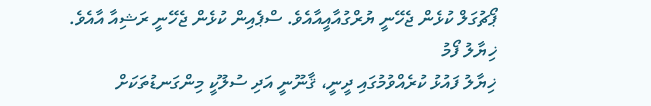ޕޯޗުގަލް ކުޅެން ޖެހޭނީ ޔުރްގުއާއީއާއެވެ. ސްޕެއިން ކުޅެން ޖެހޭނީ ރަޝިއާ އާއެވެ.
ޚިޔާލު ފޯމު
ޚިޔާލު ފައުޅު ކުރެއްވުމުގައި ދީނީ، ޤާނޫނީ އަދި ސުލޫކީ މިންގަނޑުތަކަށް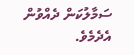ސަމާލުކަން ދެއްވުން އެދެމެވެ.